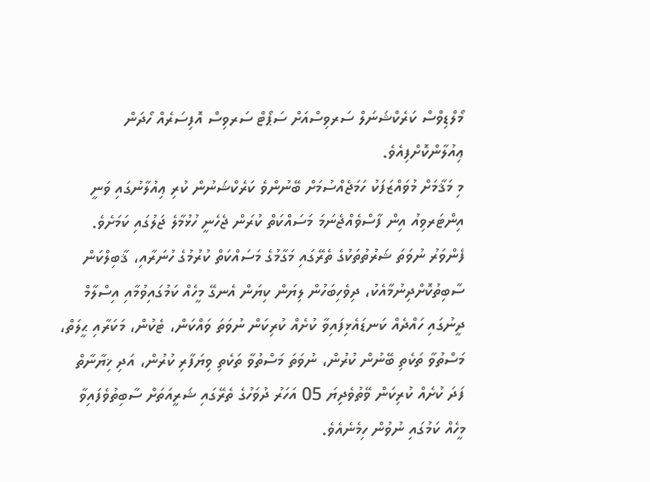މޯލްޑިވްސް ކަރެކްޝަނަލް ސަރވިސްއަށް ސަޕޯޓް ސަރވިސް އޮފިސަރެއް ހޯދަން ޢިއުލާންކޮށްފިއެވެ.
މި މަޤާމަށް މުވައްޒަފަކު ހަމަޖެއްސުމަށް ބޭނުންވެ ކަރެކްޝަނުން ކުރި ޢިއުލާނުގައި ވަނީ އިންޓަރވިއު އިން ފާސްވެއްޖެނަމަ މަސައްކަތް ކުރަން ޖެހެނީ ހުޅުމާލެ ޖަލުގައި ކަމަށެވެ.
ފެންވަރު ނުވަތަ ޝަރުތުތަކުގެ ތެރޭގައި މަގާމުގެ މަސައްކަތް ކުރުމުގެ ހުނަރާއި، ޤާބިލްކަން ސާބިތުކޮށްދިނުމާއެކު، ދިވެހިބަހުން ލިޔަން ކިޔަން އެނގޭ މީހެއް ކަމުގައިވުމާއި އިސްލާމް ދީނުގައި ހައްދެއް ކަނޑައެޅިފައިވާ ކުށެއް ކުރިކަން ނުވަތަ ވައްކަން، ޓެކުން، މަކަރާއި ޙީލަތް، މަސްތުވާ ތަކެތި ބޭނުން ކުރުން، ނުވަތަ މަސްތުވާ ތަކެތި ވިޔަފާރި ކުރުން، އަދި ޚިޔާނާތް ފަދަ ކުށެއް ކުރިކަން ވޭތުވެދިޔަ 05 އަހަރު ދުވަހުގެ ތެރޭގައި ޝަރީއަތަށް ސާބިތުވެފައިވާ މީހެއް ކަމުގައި ނުވުން ހިމެނެއެވެ.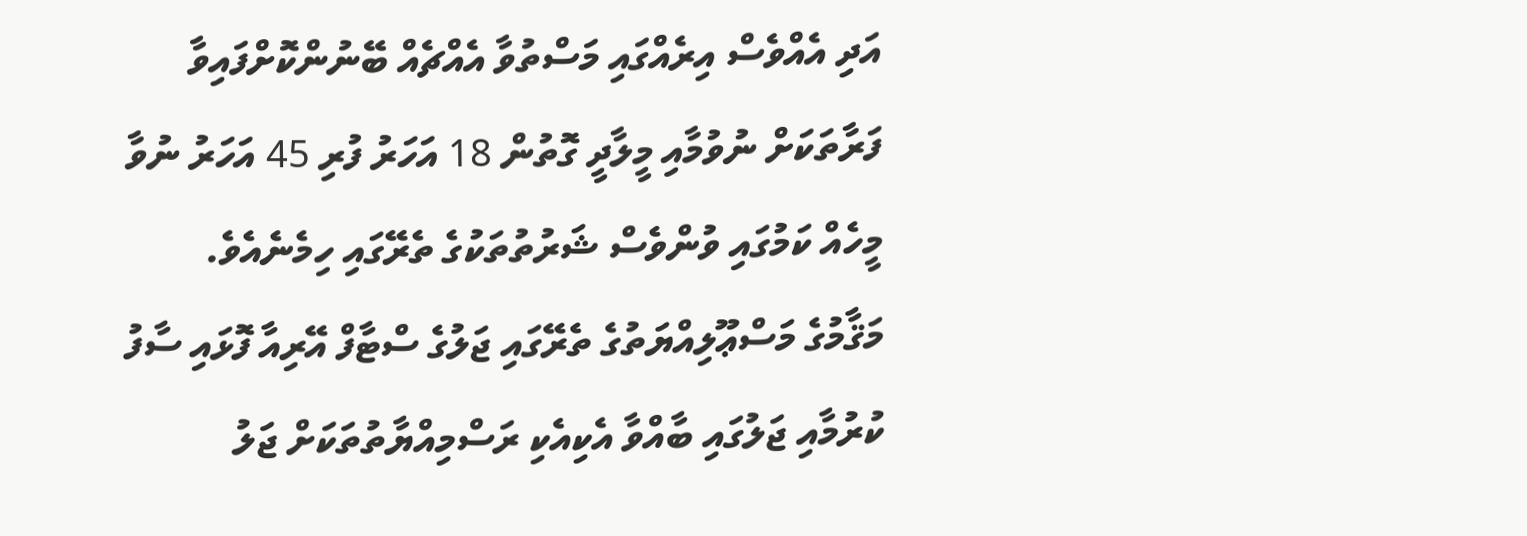އަދި އެއްވެސް އިރެއްގައި މަސްތުވާ އެއްޗެއް ބޭނުންކޮށްފައިވާ ފަރާތަކަށް ނުވުމާއި މީލާދީ ގޮތުން 18 އަހަރު ފުރި 45 އަހަރު ނުވާ މީހެއް ކަމުގައި ވުންވެސް ޝަރުތުތަކުގެ ތެރޭގައި ހިމެނެއެވެ.
މަޤާމުގެ މަސްޢޫލިއްޔަތުގެ ތެރޭގައި ޖަލުގެ ސްޓާފް އޭރިއާ ފޮޅައި ސާފު ކުރުމާއި ޖަލުގައި ބާއްވާ އެކިއެކި ރަސްމިއްޔާތުތަކަށް ޖަލު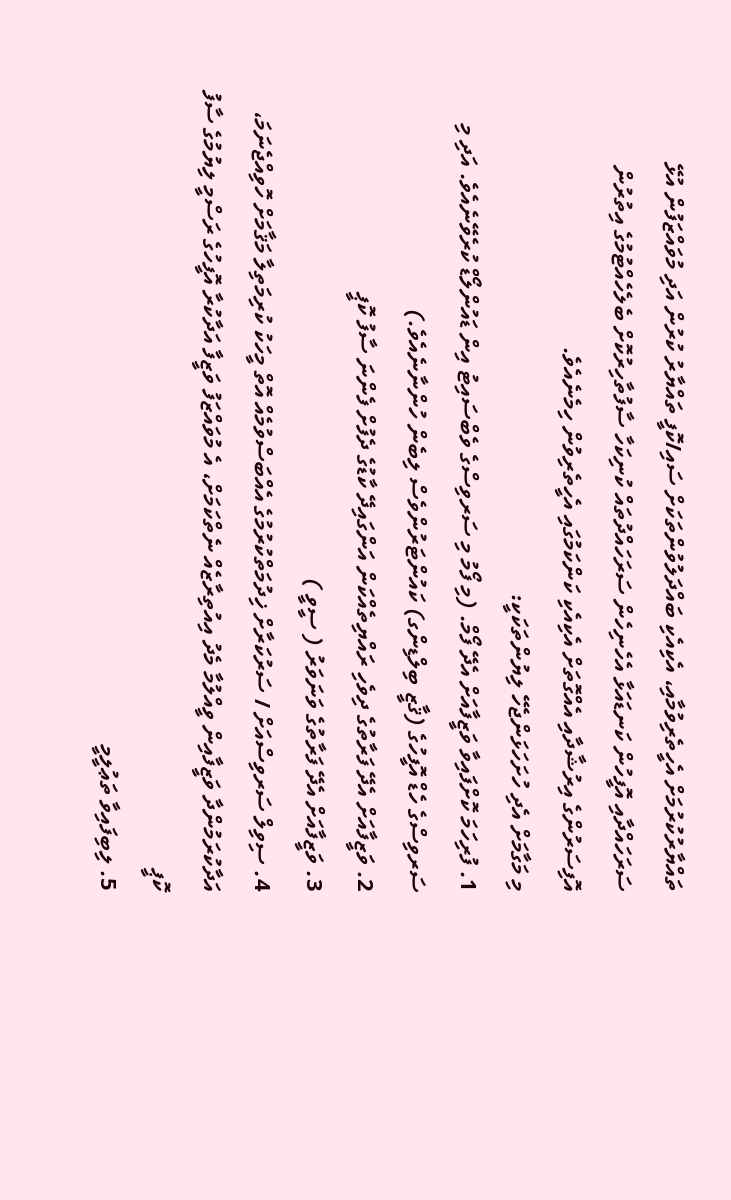ތައްޔާރުކުރުމަށް އެހީތެރިވުމާއި، އެކިއެކި ބައްދަލުވުންތަކަށް ސައި/ކޮފީ ތައްޔާރު ކުރުން އަދި މުވައްޒަފުން އުޅޭ ސަރަހައްދާއި އޮފީހުން ކަނޑައަޅާ އެހެނިހެން ސަރަހައްދުތައް ކުނިކަހާ ސާފުތާހިރުކޮށް ބެލެހެއްޓުމުގެ އިތުރުން އޮފިސަރުންގެ އިރުޝާދާއި އެއްގޮތަށް އެކިއެކި ކަންކަމުގައި އެހީތެރިވުން ހިމެނެއެވެ.
މި މަގާމަށް އެދި ހުށަހަޅަންޖެހޭ ލިޔުންތަކަކީ:
1. ފުރިހަމަ ކޮށްފައިވާ ވަޒީފާއަށް އެދޭ ފޯމް. (މި ފޯމު މި ސަރވިސްގެ ވެބްސައިޓު އިން ޑައުންލޯޑް ކުރެވޭނެއެވެ. އަދި މި ސަރވިސްގެ ހެޑް އޮފީހުގެ (ޤާޒީ ބިލްޑިންގ) ކައުންޓަރުންވެސް ލިބެން ހުންނާނެއެވެ.)
2. ވަޒީފާއަށް އެދޭ ފަރާތުގެ ދިވެހި ރައްޔިތެއްކަން އަންގައިދޭ ކާޑުގެ ދެފުށް ފެންނަ ސާފު ކޮޕީ
3. ވަޒީފާއަށް އެދޭ ފަރާތުގެ ވަނަވަރު ( ސީވީ )
4. ސިވިލް ސަރވިސްއަށް / ސަރުކަރާށް ޚިދުމަތްކުރުމުގެ އެއްބަސްވުމެއް އޮތް މީހަކު ކުރިމަތިލާ މަޤާމަށް ހޮވިއްޖެނަމަ، އަދާކުރަމުންދާ ވަޒީފާއިން ވީއްލުމާ މެދު އިއުތިރާޒެއް ނެތްކަމަށް، އެ މުވައްޒަފު ވަޒީފާ އަދާކުރާ އޮފީހުގެ ރަސްމީ ލިޔުމުގެ ސާފު ކޮޕީ
5. ލިބިފައިވާ ތަޢުލީމީ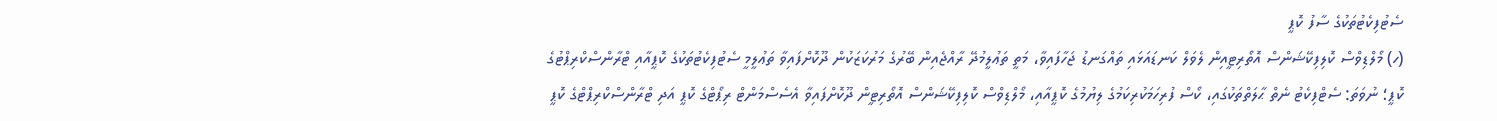ސެޓުފިކެޓުތަކުގެ ސާފު ކޮޕީ
(ހ) މޯލްޑިވްސް ކޮލިފިކޭޝަންސް އޮތޯރިޓީއިން ލެވަލް ކަނޑައަޅައި ތައްގަނޑު ޖަހާފައިވާ، މަތީ ތަޢުލީމުދޭ ރާއްޖެއިން ބޭރުގެ މަރުކަޒަކުން ދޫކޮށްފައިވާ ތަޢުލީމީ ސެޓުފިކެޓުތަކުގެ ކޮޕީއާއި ޓްރާންސްކްރިޕްޓުގެ ކޮޕީ؛ ނުވަތަ: ސެޓްފިކެޓު ނެތް ޙާލަތްތަކުގައި، ކޯސް ފުރިހަމަކުރިކަމުގެ ލިޔުމުގެ ކޮޕީއާއި، މޯލްޑިވްސް ކޮލިފިކޭޝަންސް އޮތޯރިޓީން ދޫކޮށްފައިވާ އެސެސްމަންޓް ރިޕޯޓްގެ ކޮޕީ އަދި ޓްރާންސްކްރިޕްޓްގެ ކޮޕީ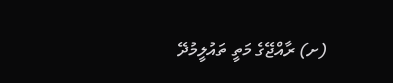(ށ) ރާއްޖޭގެ މަތީ ތައުލީމުދޭ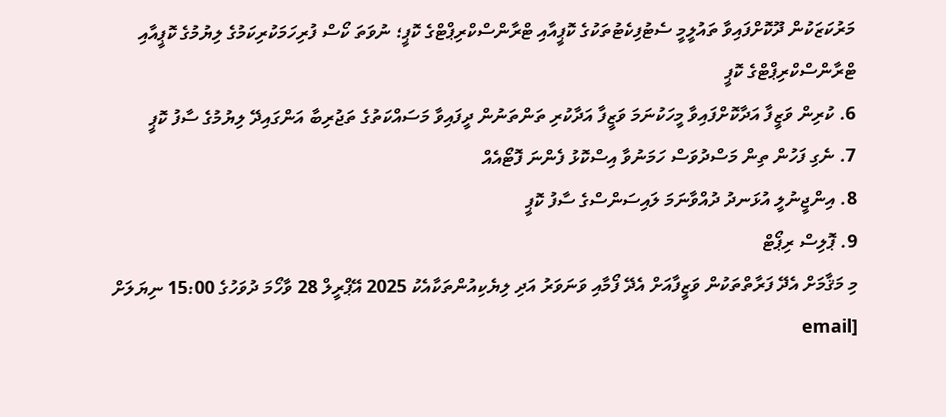މަރުކަޒަކުން ދޫކޮށްފައިވާ ތައުލީމީ ސެޓުފިކެޓުތަކުގެ ކޮޕީއާއި ޓްރާންސްކްރިޕްޓްގެ ކޮޕީ؛ ނުވަތަ ކޯސް ފުރިހަމަކުރިކަމުގެ ލިޔުމުގެ ކޮޕީއާއި ޓްރާންސްކްރިޕްޓްގެ ކޮޕީ
6. ކުރިން ވަޒީފާ އަދާކޮށްފައިވާ މީހަކުނަމަ ވަޒީފާ އަދާކުރި ތަންތަނުން ދީފައިވާ މަސައްކަތުގެ ތަޖުރިބާ އަންގައިދޭ ލިޔުމުގެ ސާފު ކޮޕީ
7. ނެގި ފަހުން ތިން މަސްދުވަސް ހަމަނުވާ އިސްކޮޅު ފެންނަ ފޮޓޯއެއް
8. އިންޖީނުލީ އުޅަނދު ދުއްވާނަމަ ލައިސަންސްގެ ސާފު ކޮޕީ
9. ޕޮލިސް ރިޕޯޓް
މި މަޤާމަށް އެދޭ ފަރާތްތަކުން ވަޒީފާއަށް އެދޭ ފޯމާއި ވަނަވަރު އަދި ލިޔެކިއުންތަކާއެކު 2025 އޭޕްރީލް 28 ވާހޯމަ ދުވަހުގެ 15:00 ނިޔަލަށް [email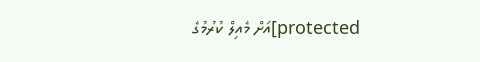protected]އަށް މެއިލް ކުރުމުގެ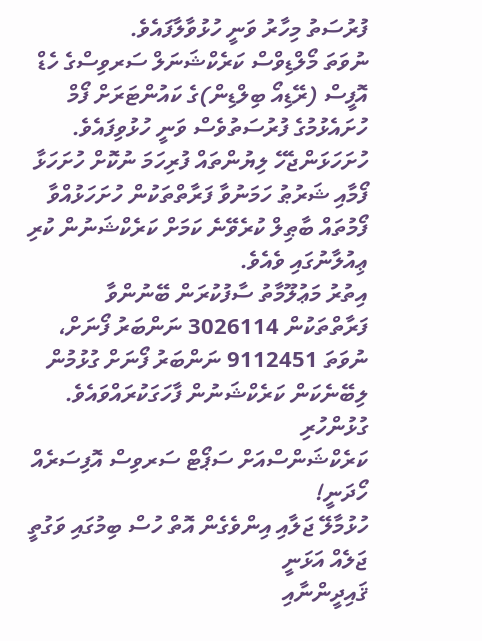ފުރުސަތު މިހާރު ވަނީ ހުޅުވާލާފައެވެ.
ނުވަތަ މޯލްޑިވްސް ކަރެކްޝަނަލް ސަރވިސްގެ ހެޑް އޮފީސް (ރޭޑިއޯ ބިލްޑިން)ގެ ކައުންޓަރަށް ފޯމް ހުށައެޅުމުގެ ފުރުސަތުވެސް ވަނީ ހުޅުވިފައެވެ.
ހުށަހަޅަންޖެހޭ ލިޔުންތައް ފުރިހަމަ ނުކޮށް ހުށަހަޅާ ފޯމާއި ޝަރުޠު ހަމަނުވާ ފަރާތްތަކުން ހުށަހަޅުއްވާ ފޯމުތައް ބާޠިލް ކުރެވޭނެ ކަމަށް ކަރެކްޝަނުން ކުރި ޢިއުލާނުގައި ވެއެވެ.
އިތުރު މަޢުލޫމާތު ސާފުކުރަން ބޭނުންވާ ފަރާތްތަކުން 3026114 ނަންބަރު ފޯނަށް، ނުވަތަ 9112451 ނަންބަރު ފޯނަށް ގުޅުމުން ލިބޭނެކަން ކަރެކްޝަނުން ފާހަގަކުރައްވައެވެ.
ގުޅުންހުރި
ކަރެކްޝަންސްއަށް ސަޕޯޓް ސަރވިސް އޮފިސަރެއް ހޯދަނީ!
ހުޅުމާލޭ ޖަލާއި އިންވެގެން އޮތް ހުސް ބިމުގައި ވަގުތީ ޖަލެއް އަޅަނީ
ޤައިދީންނާއި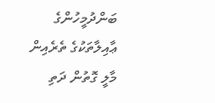ބަންދުމީހުންގެ ޢާއިލާތަކުގެ ތެރެއިން މާލީ ގޮތުން ދަތި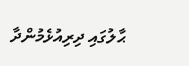ޙާލުގައި ދިރިއުޅެމުންދާ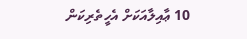10 ޢާއިލާއަކަށް އެހީތެރިކަން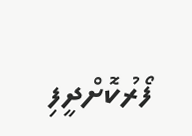ފޯރުކޮށްދީފި